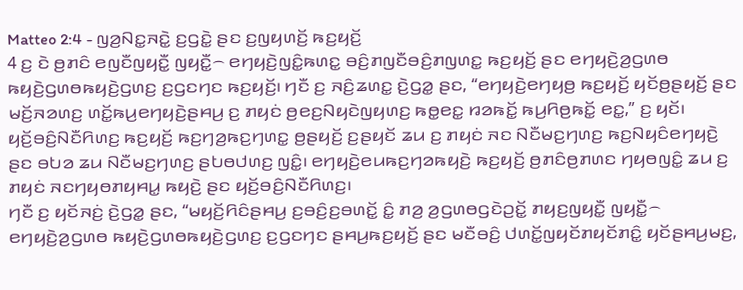Matteo 2:4 - ꤜꤤ꤬ꤡꤢ꤭ꤏꤢꤧ꤭ ꤢ꤬ꤞꤢꤧ꤭ ꤔꤢ ꤢ꤬ꤜꤟꤛꤢꤩ꤬ ꤒꤢ꤬ꤟꤢꤩ꤬
4 ꤢ꤬ ꤢꤧ ꤥ꤬ꤊꤢꤨ ꤕꤜꤢꤪꤜꤟꤢꤪ꤭ ꤜꤟꤢꤪ꤭꤮ ꤕꤚꤟꤢꤧ꤬ꤜꤢꤨ꤭ꤒꤛꤢ꤭ ꤋꤢꤨ꤬ꤊꤜꤢꤪꤋꤢꤨ꤬ꤊꤜꤛꤢ꤭ ꤒꤢ꤬ꤟꤢꤩ꤬ ꤔꤢ ꤕꤚꤟꤢꤧ꤬ꤤ꤬ꤞꤛꤥ ꤒꤟꤢꤧ꤬ꤞꤛꤥꤒꤟꤢꤧ꤬ꤞꤛꤢ꤬ ꤢ꤬ꤞꤢꤚꤢ ꤒꤢ꤬ꤟꤢꤩ꤬꤯ ꤚꤢꤪ ꤢ꤬ ꤏꤢꤨ꤬ꤘꤛꤢ꤭ ꤢꤧ꤬ꤞꤤ꤭ ꤔꤢ, “ꤕꤚꤟꤢꤧ꤬ꤕꤚꤟꤥ꤬ ꤒꤢ꤬ꤟꤢꤩ꤬ ꤟꤢꤩꤥ꤬ꤔꤟꤢꤩ꤬ ꤔꤢ ꤗꤢꤩ꤬ꤏꤤꤛꤢ꤬ ꤛꤢꤩ꤭ꤒꤣ꤬ꤕꤚꤟꤢꤧ꤬ꤔꤌꤣ꤬ ꤢ꤬ ꤊꤟꤢꤦ ꤥ꤬ꤕꤢ꤬ꤡꤟꤢꤧꤜꤟꤛꤢ꤬ ꤒꤥ꤭ꤕꤢ꤭ ꤙꤤꤒꤢꤩ꤭ ꤒꤣ꤬ꤖꤥ꤬ꤒꤢꤩ꤭ ꤕꤢ꤭,” ꤢ꤬ ꤟꤢꤩ꤯
ꤟꤢꤩ꤬ꤋꤢꤨ꤬ꤡꤢꤪꤖꤛꤢ꤬ ꤒꤢ꤬ꤟꤢꤩ꤬ ꤒꤢ꤬ꤚꤤ꤬ꤒꤢ꤬ꤚꤛꤢ꤭ ꤥ꤬ꤔꤟꤢꤩ꤬ ꤢ꤬ꤔꤟꤢꤩ ꤘꤣ ꤢ꤬ ꤊꤟꤢꤦ ꤏꤢ ꤡꤢꤪꤗꤢ꤬ꤚꤛꤢ꤬ ꤒꤢ꤬ꤡꤟꤢꤨꤕꤚꤟꤢꤧ꤬ ꤔꤢ ꤋꤝꤤ ꤘꤣ ꤡꤢꤪꤗꤢ꤬ꤚꤛꤢ꤬ ꤔꤝꤥꤓꤛꤢ꤬ ꤜꤢꤨ꤭꤯ ꤕꤚꤟꤢꤧ꤬ꤕꤣꤒꤢ꤬ꤚꤤꤒꤟꤢꤧ꤬ ꤒꤢ꤬ꤟꤢꤩ꤬ ꤥ꤬ꤊꤢꤨꤥ꤬ꤊꤛꤢ ꤚꤟꤥꤜꤢꤨ꤭ ꤘꤣ ꤢ꤬ ꤊꤟꤢꤦ ꤏꤢꤚꤟꤥꤊꤟꤌꤣ꤭ ꤒꤟꤢꤧ꤬ ꤔꤢ ꤟꤢꤩ꤬ꤋꤢꤨ꤬ꤡꤢꤪꤖꤛꤢ꤬꤯
ꤚꤢꤪ ꤢ꤬ ꤟꤢꤩꤏꤢꤦ꤬ ꤢꤧ꤬ꤞꤤ꤭ ꤔꤢ, “ꤗꤟꤢꤩ꤬ꤖꤢꤨꤔꤌꤣ꤬ ꤢ꤬ꤋꤢꤨ꤬ꤢ꤬ꤋꤛꤢꤩ꤭ ꤢꤨ꤭ ꤊꤤ꤬ ꤤ꤬ꤞꤛꤥꤞꤢꤧꤑꤢꤩ꤭ ꤊꤟꤢ꤬ꤜꤟꤢꤪ꤭ ꤜꤟꤢꤪ꤭꤮ ꤕꤚꤟꤢꤧ꤬ꤤ꤬ꤞꤛꤥ ꤒꤟꤢꤧ꤬ꤞꤛꤥꤒꤟꤢꤧ꤬ꤞꤛꤢ꤬ ꤢ꤬ꤞꤢꤚꤢ ꤔꤌꤣ꤬ꤒꤢ꤬ꤟꤢꤩ꤬ ꤔꤢ ꤗꤢꤪꤋꤢꤨ꤬ ꤓꤛꤢꤩ꤭ꤜꤟꤢꤩꤊꤟꤢꤩꤊꤢꤨ꤭ ꤟꤢꤩꤔꤌꤣ꤬ꤗꤢ꤬,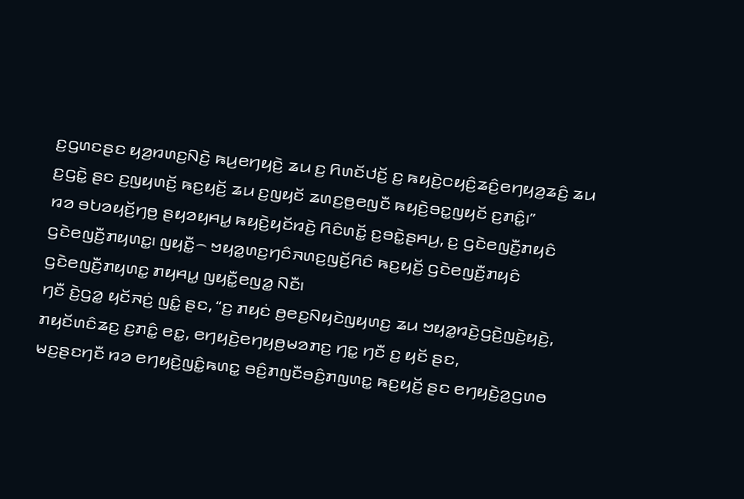ꤢ꤬ꤞꤛꤢꤔꤢ ꤟꤤ꤬ꤙꤛꤢ꤬ꤡꤢꤧ꤬ ꤒꤣ꤬ꤕꤚꤟꤢꤧ꤬ ꤘꤣ ꤢ꤬ ꤖꤛꤢꤩꤓꤢꤩ꤬ ꤢ꤬ ꤒꤟꤢꤧ꤬ꤍꤟꤢꤨ꤬ꤘꤢꤨ꤬ꤕꤚꤟꤤ꤬ꤘꤢꤨ꤬ ꤘꤣ ꤢ꤬ꤞꤢꤧ꤭ ꤔꤢ ꤢ꤬ꤜꤟꤛꤢꤩ꤬ ꤒꤢ꤬ꤟꤢꤩ꤬ ꤘꤣ ꤢ꤬ꤜꤟꤢꤩ ꤘꤛꤢ꤬ꤥ꤬ꤕꤜꤢꤪ ꤒꤟꤢꤧ꤬ꤋꤢ꤭ꤜꤟꤢꤩ ꤢ꤬ꤊꤢꤨ꤭꤯”
ꤙꤤ ꤋꤝꤤꤟꤢꤩ꤬ꤚꤥ꤬ ꤔꤟꤤꤟꤌꤣ꤭ ꤒꤟꤢꤧ꤬ꤟꤢꤩꤙꤢꤧ꤬ ꤖꤢꤨꤛꤢꤩ꤭ ꤢ꤬ꤋꤢꤧ꤭ꤔꤌꤣ꤬, ꤢ꤬ ꤞꤢꤧꤕꤜꤢꤪ꤬ꤊꤟꤢꤨ ꤞꤢꤧꤕꤜꤢꤪ꤬ꤊꤟꤛꤢ꤭꤯ ꤜꤟꤢꤪ꤭꤮ ꤠꤟꤤ꤭ꤛꤢ꤬ꤚꤢꤨꤏꤛꤢ꤬ꤜꤢꤩ꤬ꤖꤢꤨ ꤒꤢ꤬ꤟꤢꤩ꤬ ꤞꤢꤧꤕꤜꤢꤪ꤬ꤊꤟꤢꤨ ꤞꤢꤧꤕꤜꤢꤪ꤬ꤊꤟꤛꤢ꤭ ꤊꤟꤌꤣ꤭ ꤜꤟꤢꤪ꤭ꤕꤜꤤ꤭ ꤡꤢꤪ꤯
ꤚꤢꤪ ꤢꤧ꤬ꤞꤤ꤭ ꤟꤢꤩꤏꤢꤦ꤬ ꤜꤢꤨ꤭ ꤔꤢ, “ꤢ꤬ ꤊꤟꤢꤦ ꤥ꤬ꤕꤢ꤬ꤡꤟꤢꤧꤜꤟꤛꤢ꤬ ꤘꤣ ꤠꤟꤤ꤭ꤙꤢꤧ꤬ꤞꤢꤧ꤬ꤜꤢꤧ꤬ꤟꤢꤧ꤬, ꤊꤟꤢꤩꤛꤢꤨꤘꤢ꤬ ꤢ꤬ꤊꤢꤨ꤭ ꤕꤢ꤭, ꤕꤚꤟꤢꤧ꤬ꤕꤚꤟꤥ꤬ꤗꤤꤊꤢ꤬ ꤚꤢ꤭ ꤚꤢꤪ ꤢ꤬ ꤟꤢꤩ ꤔꤢ,
ꤗꤢ꤬ꤔꤢꤚꤢꤪ ꤙꤤ ꤕꤚꤟꤢꤧ꤬ꤜꤢꤨ꤭ꤒꤛꤢ꤭ ꤋꤢꤨ꤬ꤊꤜꤢꤪꤋꤢꤨ꤬ꤊꤜꤛꤢ꤭ ꤒꤢ꤬ꤟꤢꤩ꤬ ꤔꤢ ꤕꤚꤟꤢꤧ꤬ꤤ꤬ꤞꤛꤥ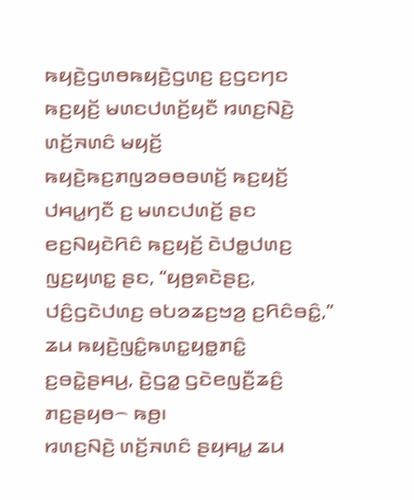ꤒꤟꤢꤧ꤬ꤞꤛꤥꤒꤟꤢꤧ꤬ꤞꤛꤢ꤬ ꤢ꤬ꤞꤢꤚꤢ ꤒꤢ꤬ꤟꤢꤩ꤬ ꤗꤛꤢꤓꤛꤢꤩ꤬ꤟꤢꤪ ꤙꤛꤢ꤬ꤡꤢꤧ꤬ ꤛꤢꤩ꤬ꤏꤛꤢꤨ ꤗꤟꤢꤩ꤬ ꤒꤟꤢꤧ꤬ꤒꤢ꤬ꤊꤜꤤꤋꤥꤋꤛꤢꤩ꤬ ꤒꤢ꤬ꤟꤢꤩ꤬ ꤓꤌꤣ꤭ꤚꤢꤪ ꤢ꤬ ꤗꤛꤢꤓꤛꤢꤩ꤬ ꤔꤢ ꤕꤢ꤬ꤡꤟꤢꤧꤖꤢꤨ ꤒꤢ꤬ꤟꤢꤩ꤬ ꤢꤧꤓꤥ꤭ꤓꤛꤢ꤬ ꤜꤢ꤬ꤟꤛꤢ꤭ ꤔꤢ, “ꤟꤥ꤬ꤎꤢꤧꤔꤢ꤬, ꤓꤢꤨ꤬ꤞꤢꤧꤓꤛꤢ꤬ ꤋꤝꤤꤘꤢ꤬ꤠꤤ꤬ ꤢ꤬ꤖꤢꤨꤋꤢꤨ꤭,” ꤘꤣ ꤒꤟꤢꤧ꤬ꤜꤢꤨ꤭ꤒꤛꤢ꤭ꤟꤥ꤭ꤊꤢꤨ꤭ ꤢ꤬ꤋꤢꤧ꤭ꤔꤌꤣ꤬, ꤢꤧ꤬ꤞꤤ꤭ ꤞꤢꤧꤕꤜꤢꤪ꤬ꤘꤢꤨ꤬ ꤊꤢ꤬ꤔꤟꤥ꤮ ꤒꤥ꤬꤯
ꤙꤛꤢ꤬ꤡꤢꤧ꤬ ꤛꤢꤩ꤬ꤏꤛꤢꤨ ꤔꤟꤌꤣ꤭ ꤘꤣ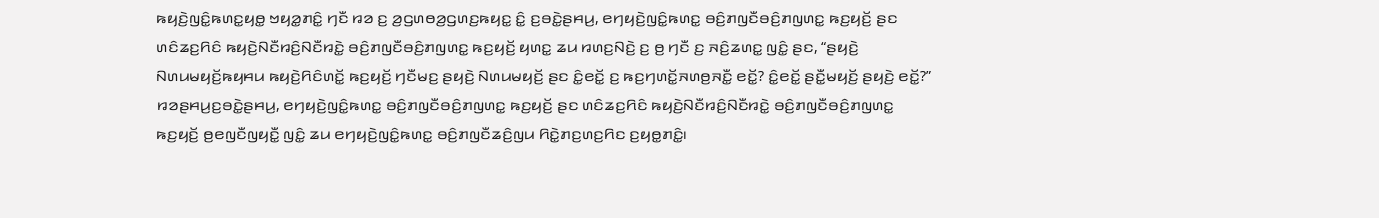ꤒꤟꤢꤧ꤬ꤜꤢꤨ꤭ꤒꤛꤢ꤭ꤟꤥ꤭ ꤠꤟꤤ꤭ꤊꤢꤨ꤭ ꤚꤢꤪ ꤙꤤ ꤢ꤬ ꤤ꤬ꤞꤛꤥꤤ꤬ꤞꤛꤢ꤬ꤒꤟꤢ꤭ ꤢꤨ꤭ ꤢ꤬ꤋꤢꤧ꤭ꤔꤌꤣ꤬, ꤕꤚꤟꤢꤧ꤬ꤜꤢꤨ꤭ꤒꤛꤢ꤭ ꤋꤢꤨ꤬ꤊꤜꤢꤪꤋꤢꤨ꤬ꤊꤜꤛꤢ꤭ ꤒꤢ꤬ꤟꤢꤩ꤬ ꤔꤢ ꤛꤢꤨꤘꤢ꤬ꤖꤢꤨ ꤒꤟꤢꤧ꤬ꤡꤢꤪꤙꤢꤨ꤬ꤡꤢꤪꤙꤢꤧ꤭ ꤋꤢꤨ꤬ꤊꤜꤢꤪꤋꤢꤨ꤬ꤊꤜꤛꤢ꤭ ꤒꤢ꤬ꤟꤢꤩ꤬ ꤟꤛꤢ꤭ ꤘꤣ ꤙꤛꤢ꤬ꤡꤢꤧ꤬ ꤢ꤬ ꤥ꤬ ꤚꤢꤪ ꤢ꤬ ꤏꤢꤨ꤬ꤘꤛꤢ꤭ ꤜꤢꤨ꤭ ꤔꤢ, “ꤔꤟꤢꤧ꤬ ꤡꤛꤣꤗꤟꤢꤩ꤬ꤒꤟꤌꤣ ꤒꤟꤢꤧ꤬ꤖꤢꤨꤛꤢꤩ꤭ ꤒꤢ꤬ꤟꤢꤩ꤬ ꤚꤢꤪꤗꤢ꤬ ꤔꤟꤢꤧ꤬ ꤡꤛꤣꤗꤟꤢꤩ꤬ ꤔꤢ ꤢꤨ꤭ꤕꤢꤩ꤭ ꤢ꤬ ꤒꤢ꤬ꤚꤛꤢꤩ꤭ꤏꤛꤥ꤬ꤏꤢꤪ꤭ ꤕꤢꤩ꤭? ꤢꤨ꤭ꤕꤢꤩ꤭ ꤔꤢꤪ꤭ꤗꤟꤢꤩ꤬ ꤔꤟꤢꤧ꤬ ꤕꤢꤩ꤭?”
ꤙꤤꤔꤌꤣ꤬ꤢ꤬ꤋꤢꤧ꤭ꤔꤌꤣ꤬, ꤕꤚꤟꤢꤧ꤬ꤜꤢꤨ꤭ꤒꤛꤢ꤭ ꤋꤢꤨ꤬ꤊꤜꤢꤪꤋꤢꤨ꤬ꤊꤜꤛꤢ꤭ ꤒꤢ꤬ꤟꤢꤩ꤬ ꤔꤢ ꤛꤢꤨꤘꤢ꤬ꤖꤢꤨ ꤒꤟꤢꤧ꤬ꤡꤢꤪꤙꤢꤨ꤬ꤡꤢꤪꤙꤢꤧ꤭ ꤋꤢꤨ꤬ꤊꤜꤢꤪꤋꤢꤨ꤬ꤊꤜꤛꤢ꤭ ꤒꤢ꤬ꤟꤢꤩ꤬ ꤥ꤬ꤕꤜꤢꤪꤜꤟꤢꤪ꤭ ꤜꤢꤨ꤭ ꤘꤣ ꤕꤚꤟꤢꤧ꤬ꤜꤢꤨ꤭ꤒꤛꤢ꤭ ꤋꤢꤨ꤬ꤊꤜꤢꤪꤘꤢꤨ꤬ꤜꤣ ꤖꤢꤧ꤭ꤊꤢ꤬ꤛꤢ꤬ꤖꤢ ꤢ꤬ꤟꤥ꤭ꤊꤢꤨ꤭꤯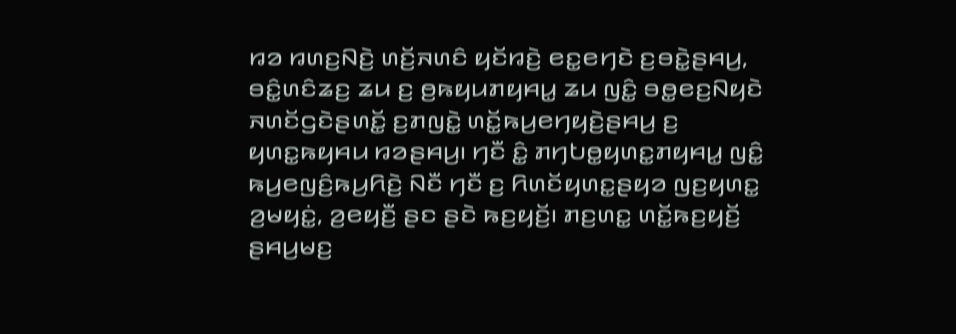ꤙꤤ ꤙꤛꤢ꤬ꤡꤢꤧ꤬ ꤛꤢꤩ꤬ꤏꤛꤢꤨ ꤟꤢꤩꤙꤢꤧ꤬ ꤕꤢ꤭ꤕꤚꤢꤧ ꤢ꤬ꤋꤢꤧ꤭ꤔꤌꤣ꤬, ꤋꤢꤨ꤭ꤛꤢꤨꤘꤢ꤬ ꤘꤣ ꤢ꤬ ꤥ꤬ꤒꤟꤣꤊꤟꤌꤣ꤭ ꤘꤣ ꤜꤢꤨ꤭ ꤋꤥ꤭ꤕꤢ꤬ꤡꤟꤢꤧ ꤏꤛꤢꤩꤞꤢꤧꤔꤛꤢꤩ꤭ ꤢ꤬ꤊꤜꤢꤧ꤭ ꤛꤢꤩ꤭ꤒꤣ꤬ꤕꤚꤟꤢꤧ꤬ꤔꤌꤣ꤬ ꤢ꤬ ꤟꤛꤢ꤭ꤒꤟꤌꤣ ꤙꤤꤔꤌꤣ꤬꤯ ꤚꤢꤪ ꤢꤨ꤭ ꤊꤚꤝꤥ꤭ꤟꤛꤢ꤭ꤊꤟꤌꤣ꤭ ꤜꤢꤨ꤭ ꤒꤣ꤬ꤕꤜꤢꤨ꤬ꤒꤣ꤬ꤖꤢꤧ꤬ ꤡꤢꤪ ꤚꤢꤪ ꤢ꤬ ꤖꤛꤢꤩꤟꤛꤢ꤭ꤔꤟꤤ ꤜꤢ꤬ꤟꤛꤢ꤭ ꤤ꤬ꤗꤟꤢꤦ꤭, ꤤ꤬ꤕꤟꤢꤪ꤬ ꤔꤢ ꤔꤢꤧ ꤒꤢ꤬ꤟꤢꤩ꤬꤯ ꤊꤢ꤬ꤛꤢ꤭ ꤛꤢꤩ꤭ꤒꤢ꤬ꤟꤢꤩ꤬ ꤔꤌꤣ꤬ꤗꤢ꤬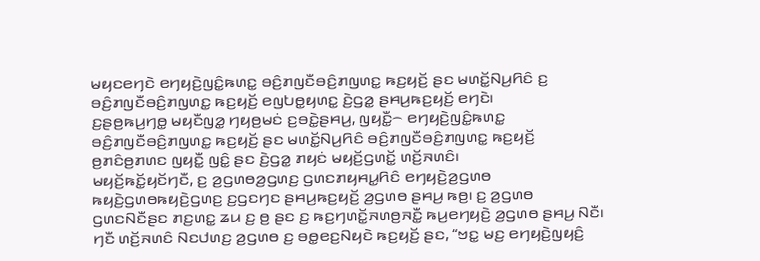ꤗꤟꤢꤕꤚꤢꤧ ꤕꤚꤟꤢꤧ꤬ꤜꤢꤨ꤭ꤒꤛꤢ꤭ ꤋꤢꤨ꤬ꤊꤜꤢꤪꤋꤢꤨ꤬ꤊꤜꤛꤢ꤭ ꤒꤢ꤬ꤟꤢꤩ꤬ ꤔꤢ ꤗꤛꤢꤩ꤭ꤡꤣ꤬ꤖꤢꤨ ꤢ꤬ ꤋꤢꤨ꤬ꤊꤜꤢꤪꤋꤢꤨ꤬ꤊꤜꤛꤢ꤭ ꤒꤢ꤬ꤟꤢꤩ꤬ ꤕꤜꤝꤥ꤭ꤟꤛꤢ꤭ ꤢꤧ꤬ꤞꤤ꤭ ꤔꤌꤣ꤬ꤒꤢ꤬ꤟꤢꤩ꤬ ꤕꤚꤢꤧ꤯
ꤢ꤬ꤔꤥ꤬ꤒꤣ꤬ꤚꤥ꤭ ꤗꤟꤢꤪꤜꤤ꤭ ꤚꤟꤥ꤬ꤗꤢꤦ ꤢ꤬ꤋꤢꤧ꤭ꤔꤌꤣ꤬, ꤜꤟꤢꤪ꤭꤮ ꤕꤚꤟꤢꤧ꤬ꤜꤢꤨ꤭ꤒꤛꤢ꤭ ꤋꤢꤨ꤬ꤊꤜꤢꤪꤋꤢꤨ꤬ꤊꤜꤛꤢ꤭ ꤒꤢ꤬ꤟꤢꤩ꤬ ꤔꤢ ꤗꤛꤢꤩ꤭ꤡꤣ꤬ꤖꤢꤨ ꤋꤢꤨ꤬ꤊꤜꤢꤪꤋꤢꤨ꤬ꤊꤜꤛꤢ꤭ ꤒꤢ꤬ꤟꤢꤩ꤬ ꤥ꤬ꤊꤢꤨꤥ꤬ꤊꤛꤢ ꤜꤟꤢꤪ꤭ ꤜꤢꤨ꤭ ꤔꤢ ꤢꤧ꤬ꤞꤤ꤭ ꤊꤟꤢꤦ ꤗꤟꤢꤩ꤬ꤞꤛꤢꤩ꤭ ꤛꤢꤩ꤬ꤏꤛꤢꤨ꤯
ꤗꤟꤢꤩ꤬ꤒꤢꤩ꤭ꤟꤢꤩꤚꤢꤪ, ꤢ꤬ ꤤ꤬ꤞꤛꤥꤤ꤬ꤞꤛꤢ꤬ ꤞꤛꤢꤊꤟꤌꤣ꤭ꤖꤢꤨ ꤕꤚꤟꤢꤧ꤬ꤤ꤬ꤞꤛꤥ ꤒꤟꤢꤧ꤬ꤞꤛꤥꤒꤟꤢꤧ꤬ꤞꤛꤢ꤬ ꤢ꤬ꤞꤢꤚꤢ ꤔꤌꤣ꤬ꤒꤢ꤬ꤟꤢꤩ꤬ ꤤ꤬ꤞꤛꤥ ꤔꤌꤣ꤬ ꤒꤥ꤬꤯ ꤢ꤬ ꤤ꤬ꤞꤛꤥ ꤞꤛꤢꤡꤢꤪꤔꤢ ꤊꤢ꤬ꤛꤢ꤭ ꤘꤣ ꤢ꤬ ꤥ꤬ ꤔꤢ ꤢ꤬ ꤒꤢ꤬ꤚꤛꤢꤩ꤭ꤏꤛꤥ꤬ꤏꤢꤪ꤭ ꤒꤣ꤬ꤕꤚꤟꤢꤧ꤬ ꤤ꤬ꤞꤛꤥ ꤔꤌꤣ꤬ ꤡꤢꤪ꤯
ꤚꤢꤪ ꤛꤢꤩ꤬ꤏꤛꤢꤨ ꤡꤢꤓꤛꤢ꤬ ꤤ꤬ꤞꤛꤥ ꤢ꤬ ꤋꤥ꤭ꤕꤢ꤬ꤡꤟꤢꤧ ꤒꤢ꤬ꤟꤢꤩ꤬ ꤔꤢ, “ꤠꤢ꤭ ꤗꤢ꤬ ꤕꤚꤟꤢꤧ꤬ꤜꤟꤢꤨ꤬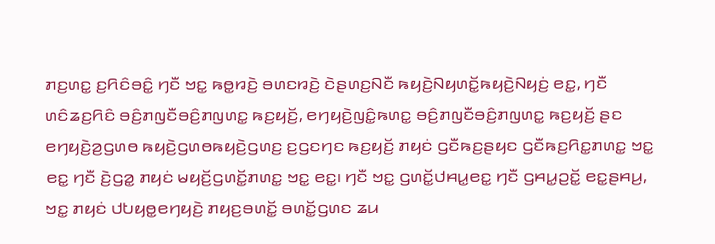ꤊꤢ꤬ꤛꤢ꤭ ꤢ꤬ꤖꤢꤨꤋꤢꤨ꤭ ꤚꤢꤪ ꤠꤢ꤭ ꤒꤥ꤭ꤙꤢꤧ꤬ ꤋꤛꤢꤙꤢꤧ꤬ ꤢꤧꤔꤛꤢ꤬ꤡꤢꤪ ꤒꤟꤢꤧ꤬ꤡꤟꤛꤢꤩ꤭ꤒꤟꤢꤧ꤬ꤡꤟꤢꤦ꤬ ꤕꤢ꤭, ꤚꤢꤪ ꤛꤢꤨꤘꤢ꤬ꤖꤢꤨ ꤋꤢꤨ꤬ꤊꤜꤢꤪꤋꤢꤨ꤬ꤊꤜꤛꤢ꤭ ꤒꤢ꤬ꤟꤢꤩ꤬, ꤕꤚꤟꤢꤧ꤬ꤜꤢꤨ꤭ꤒꤛꤢ꤭ ꤋꤢꤨ꤬ꤊꤜꤢꤪꤋꤢꤨ꤬ꤊꤜꤛꤢ꤭ ꤒꤢ꤬ꤟꤢꤩ꤬ ꤔꤢ ꤕꤚꤟꤢꤧ꤬ꤤ꤬ꤞꤛꤥ ꤒꤟꤢꤧ꤬ꤞꤛꤥꤒꤟꤢꤧ꤬ꤞꤛꤢ꤬ ꤢ꤬ꤞꤢꤚꤢ ꤒꤢ꤬ꤟꤢꤩ꤬ ꤊꤟꤢꤦ ꤞꤢꤪꤒꤢ꤬ꤔꤟꤢ ꤞꤢꤪꤒꤢ꤬ꤖꤢ꤭ꤊꤛꤢ꤭ ꤠꤢ꤭ ꤕꤢ꤭ ꤚꤢꤪ ꤢꤧ꤬ꤞꤤ꤭ ꤊꤟꤢꤦ ꤗꤟꤢꤩ꤬ꤞꤛꤢꤩ꤭ꤊꤛꤢ꤭ ꤠꤢ꤭ ꤕꤢ꤭꤯ ꤚꤢꤪ ꤠꤢ꤭ ꤞꤛꤢꤩ꤭ꤓꤌꤣ꤭ꤕꤢ꤭ ꤚꤢꤪ ꤞꤌꤣ꤭ꤑꤢꤩ꤭ ꤕꤢ꤭ꤔꤌꤣ꤬, ꤠꤢ꤭ ꤊꤟꤢꤦ ꤓꤝꤟꤥ꤭ꤕꤚꤟꤢꤧ꤬ ꤊꤟꤢ꤬ꤋꤛꤢꤩ꤭ ꤋꤛꤢꤩ꤭ꤞꤛꤢ ꤘꤣ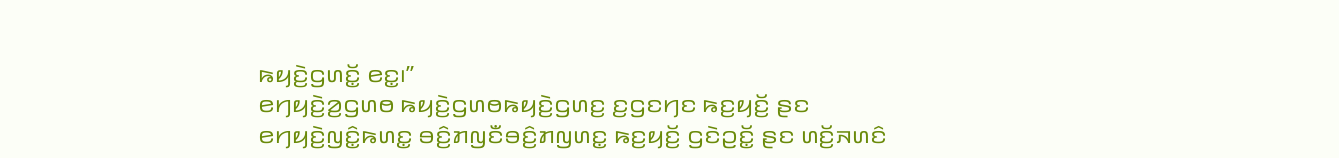ꤒꤟꤢꤧ꤬ꤞꤛꤢꤩ꤭ ꤕꤢ꤭꤯”
ꤕꤚꤟꤢꤧ꤬ꤤ꤬ꤞꤛꤥ ꤒꤟꤢꤧ꤬ꤞꤛꤥꤒꤟꤢꤧ꤬ꤞꤛꤢ꤬ ꤢ꤬ꤞꤢꤚꤢ ꤒꤢ꤬ꤟꤢꤩ꤬ ꤔꤢ ꤕꤚꤟꤢꤧ꤬ꤜꤢꤨ꤭ꤒꤛꤢ꤭ ꤋꤢꤨ꤬ꤊꤜꤢꤪꤋꤢꤨ꤬ꤊꤜꤛꤢ꤭ ꤒꤢ꤬ꤟꤢꤩ꤬ ꤞꤢꤧꤑꤢꤩ꤭ ꤔꤢ ꤛꤢꤩ꤬ꤏꤛꤢꤨ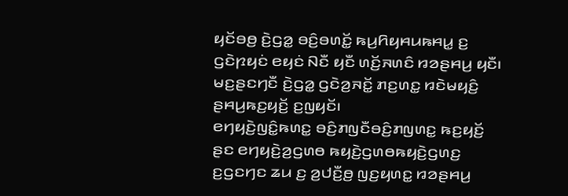ꤟꤢꤩꤋꤥ꤬ ꤢꤧ꤬ꤞꤤ꤭ ꤋꤢꤨ꤬ꤋꤛꤢꤩ꤭ ꤒꤣ꤬ꤖꤟꤌꤣꤒꤌꤣ꤭ ꤢ꤬ ꤞꤢꤧꤐꤟꤢꤦ ꤕꤟꤢꤦ ꤡꤢꤪ ꤟꤢꤪ ꤛꤢꤩ꤬ꤏꤛꤢꤨ ꤙꤤꤔꤌꤣ꤬ ꤟꤢꤪ꤯ ꤗꤢ꤬ꤔꤢꤚꤢꤪ ꤢꤧ꤬ꤞꤤ꤭ ꤞꤢꤧꤤ꤬ꤏꤢꤩ꤭ ꤊꤢ꤬ꤛꤢ꤭ ꤙꤢꤧꤗꤟꤢꤨ꤬ ꤔꤌꤣ꤬ꤒꤢ꤬ꤟꤢꤩ꤬ ꤢ꤬ꤜꤟꤢꤩ꤯
ꤕꤚꤟꤢꤧ꤬ꤜꤢꤨ꤭ꤒꤛꤢ꤭ ꤋꤢꤨ꤬ꤊꤜꤢꤪꤋꤢꤨ꤬ꤊꤜꤛꤢ꤭ ꤒꤢ꤬ꤟꤢꤩ꤬ ꤔꤢ ꤕꤚꤟꤢꤧ꤬ꤤ꤬ꤞꤛꤥ ꤒꤟꤢꤧ꤬ꤞꤛꤥꤒꤟꤢꤧ꤬ꤞꤛꤢ꤬ ꤢ꤬ꤞꤢꤚꤢ ꤘꤣ ꤢ꤬ ꤤ꤬ꤓꤢꤪ꤬ꤥ꤬ ꤜꤢ꤬ꤟꤛꤢ꤭ ꤙꤤꤔꤌꤣ꤬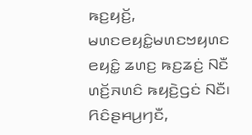ꤒꤢ꤬ꤟꤢꤩ꤬, ꤗꤛꤢꤕꤟꤢꤨ꤭ꤗꤛꤢꤠꤟꤛꤢ ꤕꤟꤢꤨ꤭ ꤘꤛꤢ꤬ ꤒꤢ꤬ꤘꤢꤦ꤬ ꤡꤢꤪ ꤛꤢꤩ꤬ꤏꤛꤢꤨ ꤒꤟꤢꤧ꤬ꤞꤢꤦ ꤡꤢꤪ꤯
ꤖꤢꤨꤔꤌꤣ꤬ꤚꤢꤪ,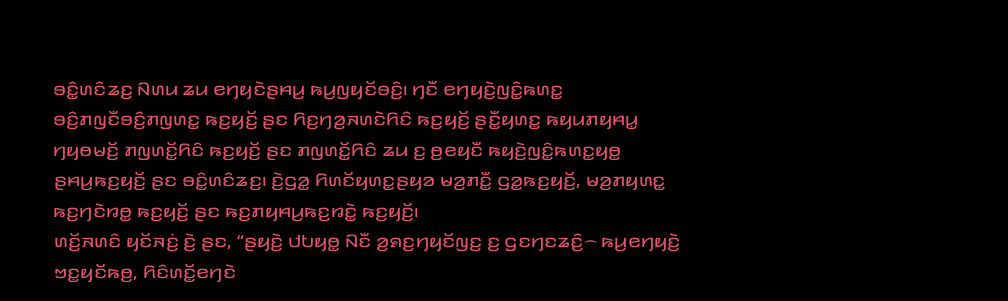ꤋꤢꤨ꤭ꤛꤢꤨꤘꤢ꤬ ꤡꤛꤣ ꤘꤣ ꤕꤚꤟꤢꤧꤔꤌꤣ꤬ ꤒꤣ꤬ꤜꤟꤢꤩꤋꤢꤨ꤬꤯ ꤚꤢꤪ ꤕꤚꤟꤢꤧ꤬ꤜꤢꤨ꤭ꤒꤛꤢ꤭ ꤋꤢꤨ꤬ꤊꤜꤢꤪꤋꤢꤨ꤬ꤊꤜꤛꤢ꤭ ꤒꤢ꤬ꤟꤢꤩ꤬ ꤔꤢ ꤖꤢ꤬ꤚꤤ꤬ꤏꤛꤢꤧꤖꤢꤨ ꤒꤢ꤬ꤟꤢꤩ꤬ ꤔꤢꤪ꤭ꤟꤛꤢ꤭ ꤒꤟꤣꤊꤟꤌꤣ꤭ ꤚꤟꤥꤗꤢꤩ꤬ ꤊꤜꤛꤢꤩ꤭ꤖꤢꤨ ꤒꤢ꤬ꤟꤢꤩ꤬ ꤔꤢ ꤊꤜꤛꤢꤩ꤭ꤖꤢꤨ ꤘꤣ ꤢ꤬ ꤥ꤬ꤕꤟꤢꤪ ꤒꤟꤢꤧ꤬ꤜꤢꤨ꤭ꤒꤛꤢ꤭ꤟꤥ꤭ ꤔꤌꤣ꤬ꤒꤢ꤬ꤟꤢꤩ꤬ ꤔꤢ ꤋꤢꤨ꤭ꤛꤢꤨꤘꤢ꤬꤯ ꤢꤧ꤬ꤞꤤ꤭ ꤖꤛꤢꤩꤟꤛꤢ꤭ꤔꤟꤤ ꤗꤤ꤬ꤊꤢꤪ꤭ ꤞꤤ꤭ꤒꤢ꤬ꤟꤢꤩ꤬, ꤗꤤ꤬ꤊꤟꤛꤢ꤭ ꤒꤢ꤬ꤚꤢꤧꤙꤥ꤭ ꤒꤢ꤬ꤟꤢꤩ꤬ ꤔꤢ ꤒꤢ꤬ꤊꤟꤌꤣ꤬ꤒꤢ꤬ꤙꤢꤧ꤭ ꤒꤢ꤬ꤟꤢꤩ꤬꤯
ꤛꤢꤩ꤬ꤏꤛꤢꤨ ꤟꤢꤩꤏꤢꤦ꤬ ꤢꤧ꤬ ꤔꤢ, “ꤔꤟꤢꤧ꤬ ꤓꤝꤟꤥ꤭ ꤡꤢꤪ ꤤ꤬ꤎꤢ꤬ꤚꤟꤢꤩꤜꤢ꤬ ꤢ꤬ ꤞꤢꤚꤢꤘꤢꤨ꤬꤮ ꤒꤣ꤬ꤕꤚꤟꤢꤧ꤬ ꤠꤢ꤭ꤟꤢꤩꤒꤥ꤬, ꤖꤢꤨꤛꤢꤩ꤭ꤕꤚꤢꤧ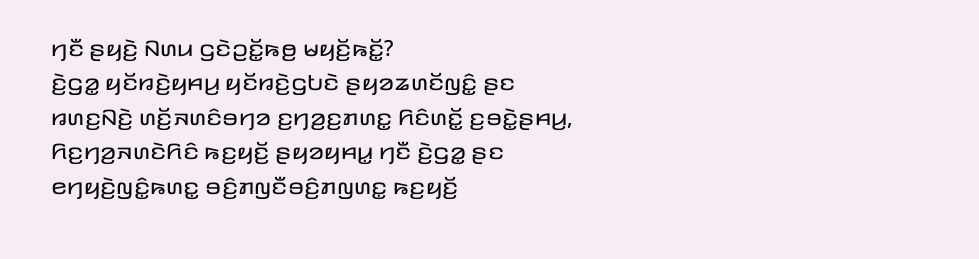ꤚꤢꤪ ꤔꤟꤢꤧ꤬ ꤡꤛꤣ ꤞꤢꤧꤑꤢꤩ꤭ꤒꤥ꤬ ꤗꤟꤢꤩ꤬ꤒꤢꤩ꤭?
ꤢꤧ꤬ꤞꤤ꤭ ꤟꤢꤩꤙꤢꤧ꤬ꤟꤌꤣ꤬ ꤟꤢꤩꤙꤢꤧ꤬ꤞꤝꤢꤧ ꤔꤟꤤꤘꤛꤢꤩꤜꤢꤨ꤭ ꤔꤢ ꤙꤛꤢ꤬ꤡꤢꤧ꤬ ꤛꤢꤩ꤬ꤏꤛꤢꤨꤋꤚꤤ ꤢ꤬ꤚꤤ꤬ꤢ꤬ꤊꤛꤢ꤭ ꤖꤢꤨꤛꤢꤩ꤭ ꤢ꤬ꤋꤢꤧ꤭ꤔꤌꤣ꤬, ꤖꤢ꤬ꤚꤤ꤬ꤏꤛꤢꤧꤖꤢꤨ ꤒꤢ꤬ꤟꤢꤩ꤬ ꤔꤟꤤꤟꤌꤣ꤭ ꤚꤢꤪ ꤢꤧ꤬ꤞꤤ꤭ ꤔꤢ ꤕꤚꤟꤢꤧ꤬ꤜꤢꤨ꤭ꤒꤛꤢ꤭ ꤋꤢꤨ꤬ꤊꤜꤢꤪꤋꤢꤨ꤬ꤊꤜꤛꤢ꤭ ꤒꤢ꤬ꤟꤢꤩ꤬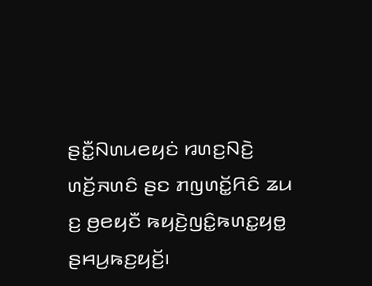ꤔꤢꤪ꤭ꤡꤛꤣꤕꤟꤢꤦ ꤙꤛꤢ꤬ꤡꤢꤧ꤬ ꤛꤢꤩ꤬ꤏꤛꤢꤨ ꤔꤢ ꤊꤜꤛꤢꤩ꤭ꤖꤢꤨ ꤘꤣ ꤢ꤬ ꤥ꤬ꤕꤟꤢꤪ ꤒꤟꤢꤧ꤬ꤜꤢꤨ꤭ꤒꤛꤢ꤭ꤟꤥ꤭ ꤔꤌꤣ꤬ꤒꤢ꤬ꤟꤢꤩ꤬꤯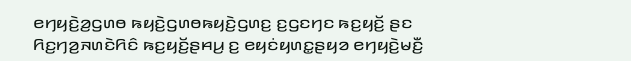ꤕꤚꤟꤢꤧ꤬ꤤ꤬ꤞꤛꤥ ꤒꤟꤢꤧ꤬ꤞꤛꤥꤒꤟꤢꤧ꤬ꤞꤛꤢ꤬ ꤢ꤬ꤞꤢꤚꤢ ꤒꤢ꤬ꤟꤢꤩ꤬ ꤔꤢ ꤖꤢ꤬ꤚꤤ꤬ꤏꤛꤢꤧꤖꤢꤨ ꤒꤢ꤬ꤟꤢꤩ꤬ꤔꤌꤣ꤬ ꤢ꤬ ꤕꤟꤢꤦꤟꤛꤢ꤭ꤔꤟꤤ ꤕꤚꤟꤢꤧ꤬ꤗꤢꤪ꤬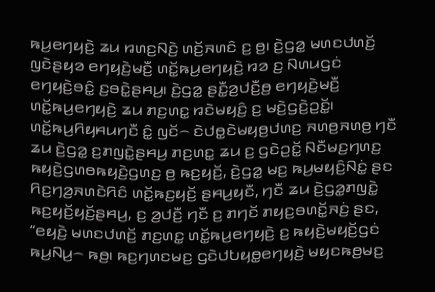ꤒꤣ꤬ꤕꤚꤟꤢꤧ꤬ ꤘꤣ ꤙꤛꤢ꤬ꤡꤢꤧ꤬ ꤛꤢꤩ꤬ꤏꤛꤢꤨ ꤢ꤬ ꤥ꤬꤯ ꤢꤧ꤬ꤞꤤ꤭ ꤗꤛꤢꤓꤛꤢꤩ꤬ ꤜꤢꤧꤔꤟꤤ ꤕꤚꤟꤢꤧ꤬ꤗꤢꤪ꤬ ꤛꤢꤩ꤭ꤒꤣ꤬ꤕꤚꤟꤢꤧ꤬ ꤙꤤ ꤢ꤬ ꤡꤛꤣꤞꤢꤦ ꤕꤚꤟꤢꤧ꤬ꤋꤢꤨ꤭ ꤢ꤬ꤋꤢꤧ꤭ꤔꤌꤣ꤬꤯ ꤢꤧ꤬ꤞꤤ꤭ ꤔꤢꤪ꤭ꤤ꤬ꤓꤢꤪ꤬ꤥ꤬ ꤕꤚꤟꤢꤧ꤬ꤗꤢꤪ꤬ ꤛꤢꤩ꤭ꤒꤣ꤬ꤕꤚꤟꤢꤧ꤬ ꤘꤣ ꤊꤢ꤬ꤛꤢ꤭ ꤙꤢꤧꤗꤟꤢꤨ꤬ ꤢ꤬ ꤗꤢꤧ꤬ꤞꤢꤧ꤬ꤑꤢꤩ꤭꤯
ꤛꤢꤩ꤭ꤒꤣ꤬ꤖꤟꤌꤣꤚꤢꤪ ꤢꤨ꤭ ꤜꤢꤩ꤮ ꤢꤧꤓꤥ꤭ꤢꤧꤗꤟꤥ꤬ꤓꤛꤢ꤬ ꤏꤛꤥ꤬ꤏꤛꤥ꤬ ꤚꤢꤪ ꤘꤣ ꤢꤧ꤬ꤞꤤ꤭ ꤢ꤬ꤊꤜꤢꤧ꤭ꤔꤌꤣ꤬ ꤊꤢ꤬ꤛꤢ꤭ ꤘꤣ ꤢ꤬ ꤞꤢꤧꤑꤢꤩ꤭ ꤡꤢꤪꤗꤢ꤬ꤚꤛꤢ꤬ ꤒꤟꤢꤧ꤬ꤞꤛꤥꤒꤟꤢꤧ꤬ꤞꤛꤢ꤬ ꤥ꤬ ꤒꤢ꤬ꤟꤢꤩ꤬, ꤢꤧ꤬ꤞꤤ꤭ ꤗꤢ꤬ ꤒꤣ꤬ꤗꤟꤢꤨ꤬ꤡꤢꤦ꤭ ꤔꤢ ꤖꤢ꤬ꤚꤤ꤬ꤏꤛꤢꤧꤖꤢꤨ ꤛꤢꤩ꤭ꤒꤢ꤬ꤟꤢꤩ꤬ ꤔꤌꤣ꤬ꤟꤢꤪ, ꤚꤢꤪ ꤘꤣ ꤢꤧ꤬ꤞꤤ꤭ꤊꤜꤢꤧ꤭ ꤒꤢ꤬ꤟꤢꤩ꤬ꤟꤢꤩ꤬ꤔꤌꤣ꤬, ꤢ꤬ ꤤ꤬ꤓꤢꤪ꤬ ꤚꤢꤪ ꤢ꤬ ꤊꤚꤢꤩ ꤊꤟꤢ꤬ꤋꤛꤢꤩ꤭ꤏꤢꤦ꤬ ꤔꤢ, “ꤕꤟꤢꤧ꤬ ꤗꤛꤢꤓꤛꤢꤩ꤬ ꤊꤢ꤬ꤛꤢ꤭ ꤛꤢꤩ꤭ꤒꤣ꤬ꤕꤚꤟꤢꤧ꤬ ꤢ꤬ ꤒꤟꤢꤧ꤬ꤗꤟꤢꤩ꤬ꤞꤢꤦ ꤒꤣ꤬ꤡꤣ꤬꤮ ꤒꤥ꤬꤯ ꤒꤢ꤬ꤚꤛꤢꤗꤢ꤬ ꤞꤢꤧꤓꤝꤟꤥ꤭ꤕꤚꤟꤢꤧ꤬ ꤗꤟꤢꤒꤥ꤬ꤗꤢ꤬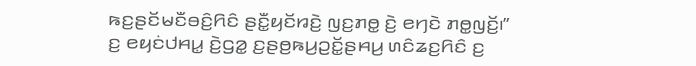ꤒꤢ꤬ꤔꤢꤩꤗꤢꤪꤋꤢꤨ꤬ꤖꤢꤨ ꤔꤢꤪ꤭ꤟꤢꤩꤙꤢꤧ꤬ ꤜꤢ꤬ꤊꤥ꤭ ꤢꤧ꤬ ꤕꤚꤢꤧ ꤊꤥ꤭ꤜꤢꤩ꤬꤯”
ꤢ꤬ ꤕꤟꤢꤦꤓꤌꤣ꤭ ꤢꤧ꤬ꤞꤤ꤭ ꤢ꤬ꤔꤥ꤬ꤒꤣ꤬ꤑꤢꤩ꤭ꤔꤌꤣ꤬ ꤛꤢꤨꤘꤢ꤬ꤖꤢꤨ ꤢ꤬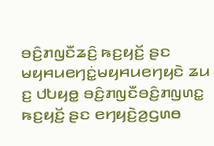ꤋꤢꤨ꤬ꤊꤜꤢꤪꤘꤢꤨ꤬ ꤒꤢ꤬ꤟꤢꤩ꤬ ꤔꤢ ꤗꤟꤌꤣꤕꤚꤢꤦ꤭ꤗꤟꤌꤣꤕꤚꤟꤢꤧ ꤘꤣ ꤢ꤬ ꤓꤝꤟꤥ꤭ ꤋꤢꤨ꤬ꤊꤜꤢꤪꤋꤢꤨ꤬ꤊꤜꤛꤢ꤭ ꤒꤢ꤬ꤟꤢꤩ꤬ ꤔꤢ ꤕꤚꤟꤢꤧ꤬ꤤ꤬ꤞꤛꤥ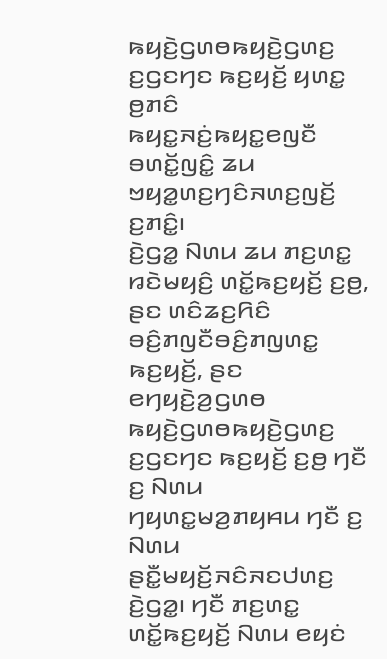ꤒꤟꤢꤧ꤬ꤞꤛꤥꤒꤟꤢꤧ꤬ꤞꤛꤢ꤬ ꤢ꤬ꤞꤢꤚꤢ ꤒꤢ꤬ꤟꤢꤩ꤬ ꤟꤛꤢ꤭ ꤥ꤬ꤊꤢꤨ ꤒꤟꤢ꤭ꤏꤢꤦ꤬ꤒꤟꤢ꤭ꤕꤜꤢꤪ ꤋꤛꤢꤩ꤭ꤜꤢꤨ꤭ ꤘꤣ ꤠꤟꤤ꤭ꤛꤢ꤬ꤚꤢꤨꤏꤛꤢ꤬ꤜꤢꤩ꤬ ꤢ꤬ꤊꤢꤨ꤭꤯
ꤢꤧ꤬ꤞꤤ꤭ ꤡꤛꤣ ꤘꤣ ꤊꤢ꤬ꤛꤢ꤭ ꤙꤢꤧꤗꤟꤢꤨ꤬ ꤛꤢꤩ꤭ꤒꤢ꤬ꤟꤢꤩ꤬ ꤢ꤬ꤥ꤬, ꤔꤢ ꤛꤢꤨꤘꤢ꤬ꤖꤢꤨ ꤋꤢꤨ꤬ꤊꤜꤢꤪꤋꤢꤨ꤬ꤊꤜꤛꤢ꤭ ꤒꤢ꤬ꤟꤢꤩ꤬, ꤔꤢ ꤕꤚꤟꤢꤧ꤬ꤤ꤬ꤞꤛꤥ ꤒꤟꤢꤧ꤬ꤞꤛꤥꤒꤟꤢꤧ꤬ꤞꤛꤢ꤬ ꤢ꤬ꤞꤢꤚꤢ ꤒꤢ꤬ꤟꤢꤩ꤬ ꤢ꤬ꤥ꤬ ꤚꤢꤪ ꤢ꤬ ꤡꤛꤣ ꤚꤟꤛꤢ꤭ꤗꤤ꤬ꤊꤟꤌꤣ ꤚꤢꤪ ꤢ꤬ ꤡꤛꤣ ꤔꤢꤪ꤭ꤗꤟꤢꤩ꤬ꤏꤢꤨꤏꤢꤓꤛꤢ꤬ ꤢꤧ꤬ꤞꤤ꤭꤯ ꤚꤢꤪ ꤊꤢ꤬ꤛꤢ꤭ ꤛꤢꤩ꤭ꤒꤢ꤬ꤟꤢꤩ꤬ ꤡꤛꤣ ꤕꤟꤢꤦ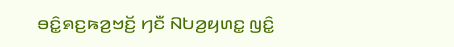ꤋꤢꤨ꤭ꤎꤢ꤬ꤒꤤ꤬ꤠꤢꤩ꤬ ꤚꤢꤪ ꤡꤝꤤ꤬ꤟꤛꤢ꤭ ꤜꤢꤨ꤭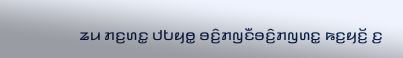ꤘꤣ ꤊꤢ꤬ꤛꤢ꤭ ꤓꤝꤟꤥ꤭ ꤋꤢꤨ꤬ꤊꤜꤢꤪꤋꤢꤨ꤬ꤊꤜꤛꤢ꤭ ꤒꤢ꤬ꤟꤢꤩ꤬ ꤢ꤬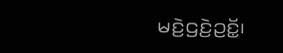ꤗꤢꤧ꤬ꤞꤢꤧ꤬ꤑꤢꤩ꤭꤯